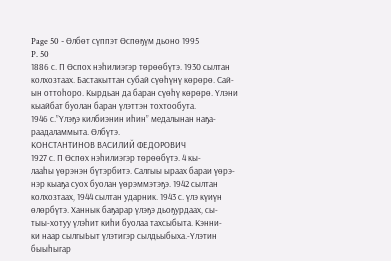Page 50 - Өлбөт сүппэт Өспөҕүм дьоно 1995
P. 50
1886 с. П Өспох нэһилиэгэр төрөөбүтэ. 1930 сылтан
колхозтаах. Бастакыттан субай сүөһүнү көрөрө. Сай-
ын оттоһоро. Кырдьан да баран сүөһү көрөрө. Үлэни
кыайбат буолан баран үлэттэн тохтообута.
1946 с.”Үлэҕэ килбиэнин иһин” медалынан наҕа-
раадаламмыта. Өлбүтэ.
КОНСТАНТИНОВ ВАСИЛИЙ ФЕДОРОВИЧ
1927 с. П Өспөх нэһилиэгэр төрөөбүтэ. 4 кы-
лааһы үөрэнэн бүтэрбитэ. Салгыы ыраах бараи үөрэ-
нэр кыаҕа суох буолан үөрэммэтэҕэ. 1942 сылтан
колхозтаах, 1944 сылтан ударник. 1943 с. үлэ күиүн
өлөрбүтэ. Ханнык баҕарар үлэҕэ дьоҕурдаах, сы-
тыы-хотуу үлэһит киһи буолаа тахсыбыта. Кэнни-
ки наар сылгыЬыт үлэтигэр сылдьыбыха.-Үлэтин
быыһыгар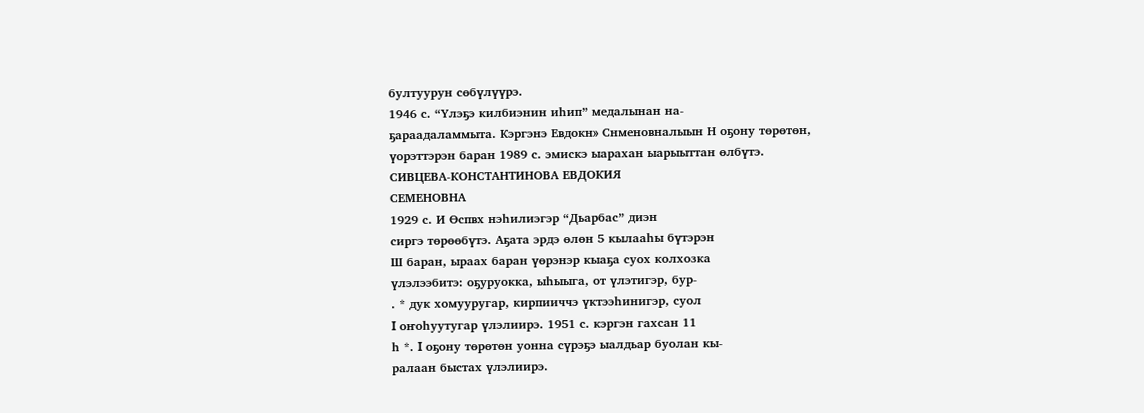бултуурун сөбүлүүрэ.
1946 с. “Үлэҕэ килбиэнин иһип” медалынан на-
ҕараадаламмыта. Кэргэнэ Евдокн» Снменовналыын Н оҕону төрөтөн,
үорэттэрэн баран 1989 с. эмискэ ыарахан ыарыыттан өлбүтэ.
СИВЦЕВА-КОНСТАНТИНОВА ЕВДОКИЯ
СЕМЕНОВНА
1929 с. И Өспвх нэһилиэгэр “Дьарбас” диэн
сиргэ төрөөбүтэ. Аҕата эрдэ өлөн 5 кылааһы бүтэрэн
Ш баран, ыраах баран үөрэнэр кыаҕа суох колхозка
үлэлээбитэ: оҕуруокка, ыһыыга, от үлэтигэр, бур-
. * дук хомууругар, кирпииччэ үктээһинигэр, суол
I оҥоһуутугар үлэлиирэ. 1951 с. кэргэн гахсан 11
һ *. I оҕону төрөтөн уонна сүрэҕэ ыалдьар буолан кы-
ралаан быстах үлэлиирэ.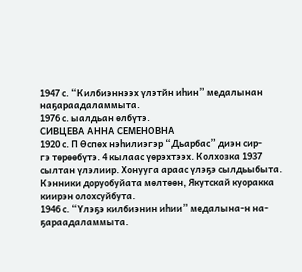1947 с. “Килбиэннээх үлэтйн иһин” медалынан наҕараадаламмыта.
1976 с. ыалдьан өлбүтэ.
СИВЦЕВА АННА СЕМЕНОВНА
1920 с. П Өспөх нэһилиэгэр “Дьарбас” диэн сир-
гэ төрөөбүтэ. 4 кылаас үөрэхтээх. Колхозка 1937
сылтан үлэлиир. Хонууга араас үлэҕэ сылдьыбыта.
Кэнники доруобуйата мөлтөөн, Якутскай куоракка
киирэн олохсуйбута.
1946 с. “Үлэҕэ килбиэнин иһии” медалына-н на-
ҕараадаламмыта.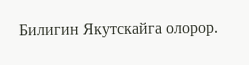Билигин Якутскайга олорор.